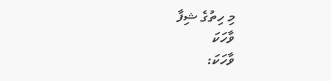މި ހިތުގެ ޝިފާ
ވާހަކަ
ވާހަކަ: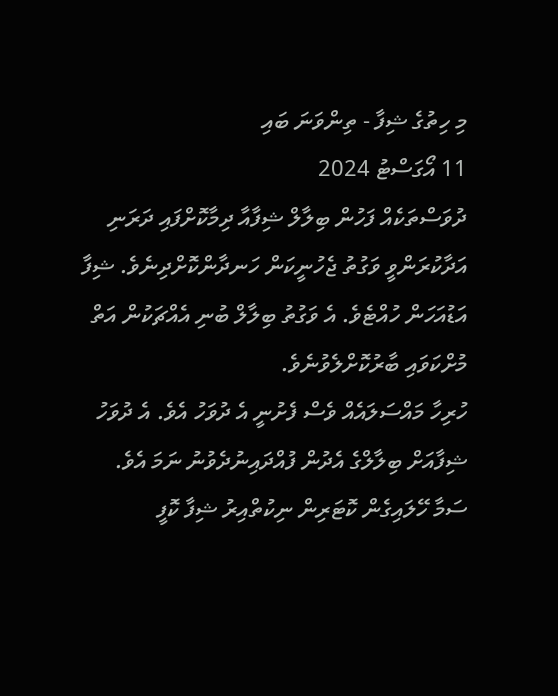މި ހިތުގެ ޝިފާ - ތިންވަނަ ބައި
11 އޯގަސްޓު 2024
ދުވަސްތަކެއް ފަހުން ބިލާލް ޝިފާއާ ދިމާކޮށްފައި ދަރަނި އަދާކުރަންވީ ވަގުތު ޖެހުނީކަން ހަނދާންކޮށްދިނެވެ. ޝިފާ އަޑުއަހަން ހުއްޓެވެ. އެ ވަގުތު ބިލާލް ބުނި އެއްޗަކުން އަތް މުށްކަވައި ބާރުކޮށްލެވުނެވެ.
ހުރިހާ މައްސަލައެއް ވެސް ފެށުނީ އެ ދުވަހު އެވެ. އެ ދުވަހު ޝިފާއަށް ބިލާލްގެ އެދުން ފުއްދައިނުދެވުނު ނަމަ އެވެ.
ސަމާ ހޭލައިގެން ކޮޓަރިން ނިކުތްއިރު ޝިފާ ކޮފީ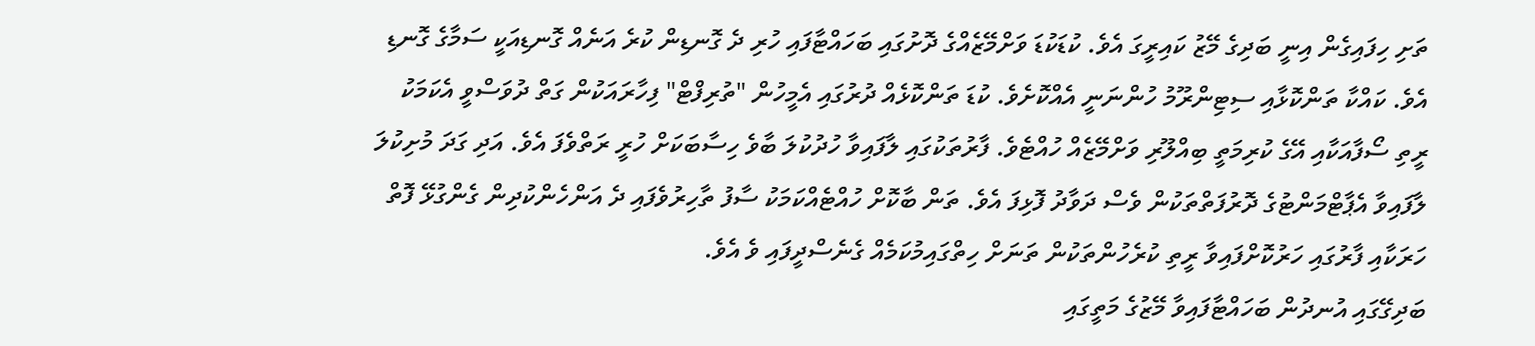ތަށި ހިފައިގެން އިނީ ބަދިގެ މޭޒު ކައިރީގަ އެވެ. ކުޑަކުޑަ ވަށްމޭޒެއްގެ ދޮށުގައި ބަހައްޓާފައި ހުރި ދެ ގޮނޑިން ކުރެ އަނެއް ގޮނޑިއަކީ ސަމާގެ ގޮނޑި އެވެ. ކައްކާ ތަންކޮޅާއި ސިޓިންރޫމު ހުންނަނީ އެއްކޮށެވެ. ކުޑަ ތަންކޮޅެއް ދުރުގައި އެމީހުން "ތުރިފްޓް" ފިހާރައަކުން ގަތް ދުވަސްވީ އެކަމަކު ރީތި ސޯފާއަކާއި އޭގެ ކުރިމަތީ ބިއްލޫރި ވަށްމޭޒެއް ހުއްޓެވެ. ފާރުތަކުގައި ލާފައިވާ ހުދުކުލަ ބާވެ ހިސާބަކަށް ހުރީ ރަތްވެފަ އެވެ. އަދި ގަދަ މުށިކުލަ ލާފައިވާ އެޕާޓްމަންޓުގެ ދޮރުފަތްތަކުން ވެސް ދަވާދު ފޮޅިފަ އެވެ. ތަން ބާކޮށް ހުއްޓެއްކަމަކު ސާފު ތާހިރުވެފައި ދެ އަންހެންކުދިން ގެންގުޅޭ ފޮތް ހަރަކާއި ފާރުގައި ހަރުކޮށްފައިވާ ރީތި ކުރެހުންތަކުން ތަނަށް ހިތްގައިމުކަމެއް ގެނެސްދީފައި ވެ އެވެ.
ބަދިގޭގައި އުނދުން ބަހައްޓާފައިވާ މޭޒުގެ މަތީގައި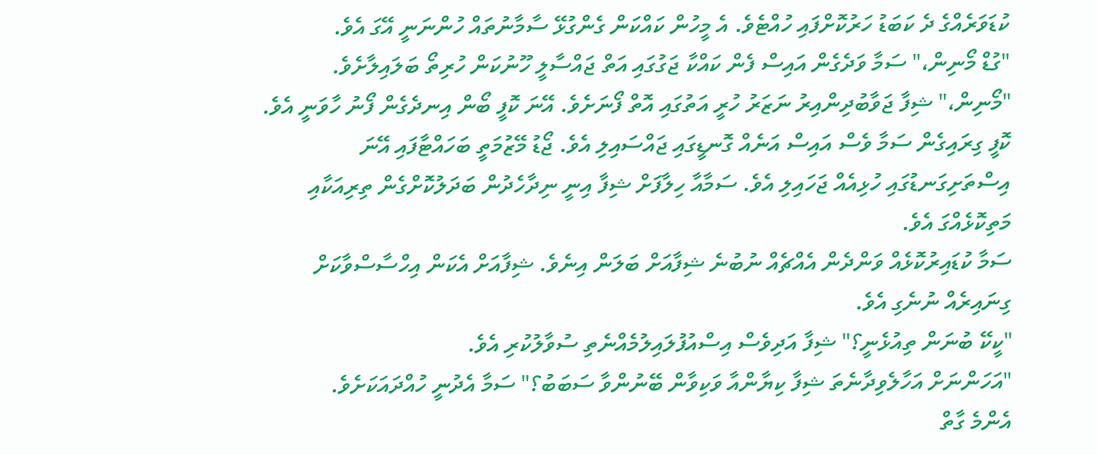ކުޑަވަރެއްގެ ދެ ކަބަޑު ހަރުކޮށްފައި ހުއްޓެވެ. އެ މީހުން ކައްކަން ގެންގުޅޭ ސާމާނުތައް ހުންނަނީ އޭގަ އެވެ.
"ގުޑް މޯނިން،" ސަމާ ވަދެގެން އައިސް ފެން ކައްކާ ޖަގުގައި އަތް ޖައްސާލީ ހޫނުކަން ހުރިތޯ ބަލައިލާށެވެ.
"މޯނިން،" ޝިފާ ޖަވާބުދިންއިރު ނަޒަރު ހުރީ އަތުގައި އޮތް ފޯނަށެވެ. އޭނަ ކޮފީ ބޯން އިނދެގެން ފޯނު ހާވަނީ އެވެ.
ކޮފީ ގިރައިގެން ސަމާ ވެސް އައިސް އަނެއް ގޮނޑީގައި ޖައްސައިލި އެވެ. ޖޯޑު މޭޒުމަތީ ބަހައްޓާފައި އޭނަ އިސްތަށިގަނޑުގައި ހުޅިއެއް ޖަހައިލި އެވެ. ސަމާއާ ހިލާފަށް ޝިފާ އިނީ ނިދާހެދުން ބަދަލުކޮށްގެން ތިރިއަކާއި މަތިކޮޅެއްގަ އެވެ.
ސަމާ ކުޑައިރުކޮޅެއް ވަންދެން އެއްޗެއް ނުބުނެ ޝިފާއަށް ބަލަން އިނެވެ. ޝިފާއަށް އެކަން އިހްސާސްވާކަށް ގިނައިރެއް ނުނެގި އެވެ.
"ކީކޭ ބުނަން ތިއުޅެނީ؟" ޝިފާ އަދިވެސް އިސްއުފުލައިލުމެއްނެތި ސުވާލުކުރި އެވެ.
"އަހަންނަށް އަހާލެވިދާނެތަ ޝިފާ ކިޔާންއާ ވަކިވާން ބޭނުންވާ ސަބަބު؟" ސަމާ އެދުނީ ހުއްދައަކަށެވެ.
އެންމެ ގާތް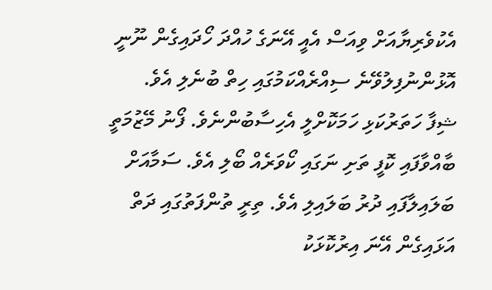އެކުވެރިޔާއަށް ވިއަސް އެއީ އޭނަގެ ހުއްދަ ހޯދައިގެން ނޫނީ އޮޅުންނުފިލުވޭނެ ސިއްރެއްކަމުގައި ހިތް ބުނެލި އެވެ.
ޝިފާ ހަތަރުކަޅި ހަމަކޮށްލީ އެހިސާބުންނެވެ. ފޯނު މޭޒުމަތީ ބާއްވާފައި ކޮފީ ތަށި ނަގައި ކޯވަރެއް ބޯލި އެވެ. ސަމާއަށް ބަލައިލާފައި ދުރު ބަލައިލި އެވެ. ތިރީ ތުންފަތުގައި ދަތް އަޅައިގެން އޭނަ އިރުކޮޅަކު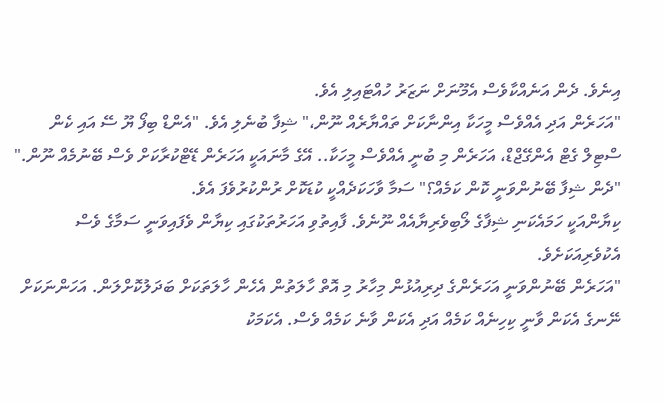އިނެވެ. ދެން އަނެއްކާވެސް އެމޫނަށް ނަޒަރު ހުއްޓައިލި އެވެ.
"އަހަރެން އަދި އެއްވެސް މީހަކާ އިންނާކަށް ތައްޔާރެއް ނޫން،" ޝިފާ ބުނެލި އެވެ. "އެންޑް ބިފޯ ޔޫ ސޭ އައި ކެން ސްޓިލް ގެޓް އެންގޭޖްޑް، އަހަރެން މި ބުނީ އެއްވެސް މީހަކާ.. އޭގެ މާނައަކީ އަހަރެން ޑޭޓްކުރާކަށް ވެސް ބޭނުމެއް ނޫން."
"ދެން ޝިފާ ބޭނުންވަނީ ކޮން ކަމެއް؟" ސަމާ ވާހަކަދެއްކީ ކުޑަކޮށް ރުންކުރުވެފަ އެވެ.
ކިޔާންއަކީ ހަމައެކަނި ޝިފާގެ ލޯބިވެރިޔާއެއް ނޫނެވެ. ފާއިތުވި އަހަރުތަކުގައި ކިޔާން ވެފައިވަނީ ސަމާގެ ވެސް އެކުވެރިއަކަށެވެ.
"އަހަރެން ބޭނުންވަނީ އަހަރެންގެ ދިރިއުޅުން މިހާރު މި އޮތް ހާލަތުން އެހެން ހާލަތަކަށް ބަދަލުކޮށްލަން. އަހަންނަކަށް ނޭނގެ އެކަން ވާނީ ކިހިނެއް ކަމެއް އަދި އެކަން ވާނެ ކަމެއް ވެސް. އެކަމަކު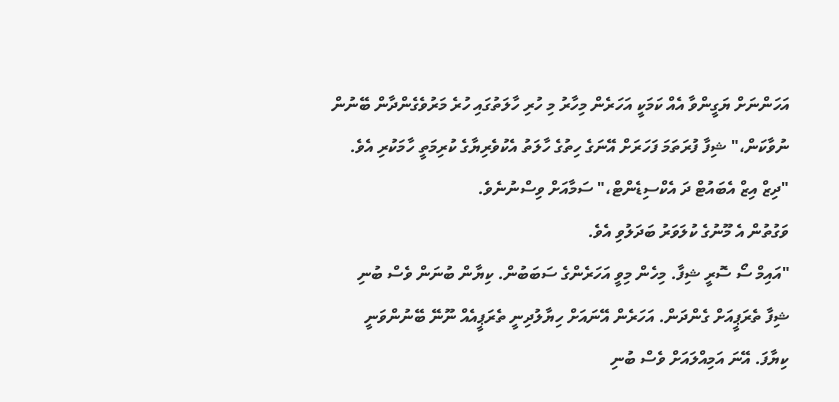އަހަންނަށް ޔަގީންވާ އެއް ކަމަކީ އަހަރެން މިހާރު މި ހުރި ހާލަތުގައި ހުރެ މަރުވެގެންދާން ބޭނުން ނުވާކަން،" ޝިފާ ފުރަތަމަ ފަހަރަށް އޭނަގެ ހިތުގެ ހާލަތު އެކުވެރިޔާގެ ކުރިމަތީ ހާމަކުރި އެވެ.
"ދިޒް އިޒް އެބައުޓް ދަ އެކްސިޑެންޓް،" ސަމާއަށް ވިސްނުނެވެ.
ވަގުތުން އެ މޫނުގެ ކުލަވަރު ބަދަލުވި އެވެ.
"އައިމް ސޯ ސޮރީ ޝިފާ. މިހެން މިވީ އަހަރެންގެ ސަބަބުން. ކިޔާން ބުނަން ވެސް ބުނި ޝިފާ ތެރަޕީއަށް ގެންދަން. އަހަރެން އޭނައަށް ހިޔާލުދިނީ ތެރަޕީއެއް ނޫނޭ ބޭނުންވަނީ ކިޔާފަ. އޭނަ އަމިއްލައަށް ވެސް ބުނި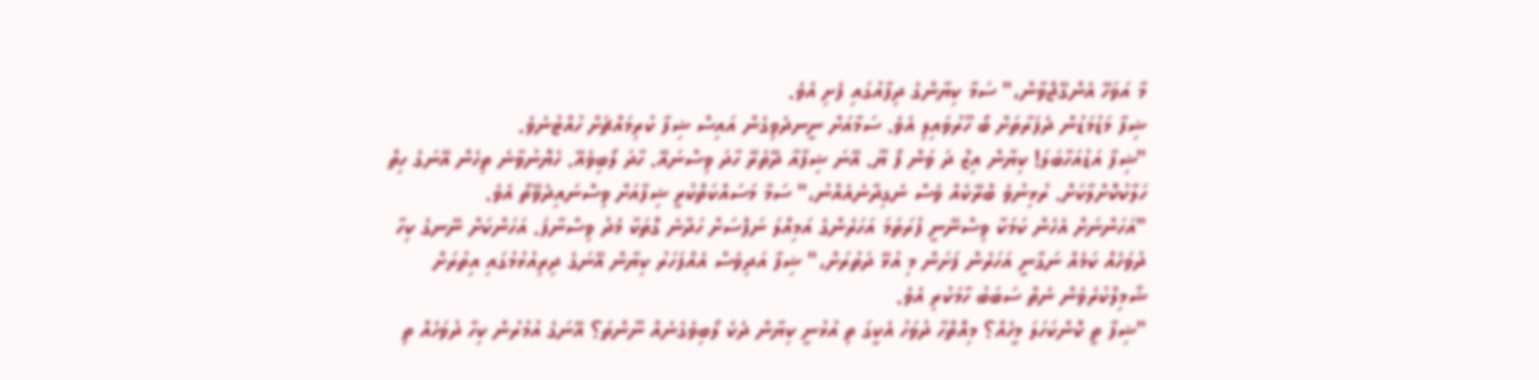މާ އަވަހޭ އެންގޭޖްވާން،" ސަމާ ކިޔާންގެ ދިފާއުގައި ފެށި އެވެ.
ޝިފާ މަޑުމަޑުން ދެފަރާތަށް ބޯ ހޫރުވައިލި އެވެ. ސަމާއަށް ނީނދެވިގެން އައިސް ޝިފާ ކުރިމައްޗަށް ހުއްޓުނެވެ.
"ޝިފާ އަޑުއަހާބަލަ! ކިޔާން އިޒް ދަ ވަން ފޯ ޔޫ. އޭނަ ޝިފާއާ ދޭތެރޭ ހާދަ ވިސްނައޭ. ހާދަ ލޯބިވެއޭ. ހެޔޮނުވާނެ ތިހެން އޭނަގެ ހިތް ހަލާކުކޮށްލާކަށް. ރުޅިނުވެ ބްރޭކެއް ވެސް ނެގިދާނެއެއްނު،" ސަމާ މަސައްކަތްކުރީ ޝިފާއަށް ވިސްނައިދެވޭތޯ އެވެ.
"އަހަންނަށް އެހެން ކަމަކާ ވިސްނޭނީ ފުރަތަމަ އަހަރެންގެ އަމިއްލަ ނަފްސަށް ހަދާނެ ގޮތަކާ މެދު ވިސްނާފަ. އަހަންކަށް ނޭނގެ ކިހާ ދުވަހެއް ކަމެއް ނަގާނީ އަހަރެން ފަށަން މި އުޅޭ ދަތުރަށް،" ޝިފާ އަދިވެސް އެއްފަހަރު ކިޔާން އޭނަގެ ދިރިއުޅުމުގައި އިތުރަށް ޝާމިލްކުރެވެން ނެތް ސަބަބު ހާމަކުރި އެވެ.
"ޝިފާ ތީ ކޮންކަހަލަ މީހެއް؟ މިއޮތްހާ ދުވަހު އެކީގަ ތި އުޅުނީ ކިޔާން ދެކެ ލޯބިވެގެނެއް ނޫންތަ؟ އޭނަގެ އުމުރުން ކިހާ ދުވަހެއް ތި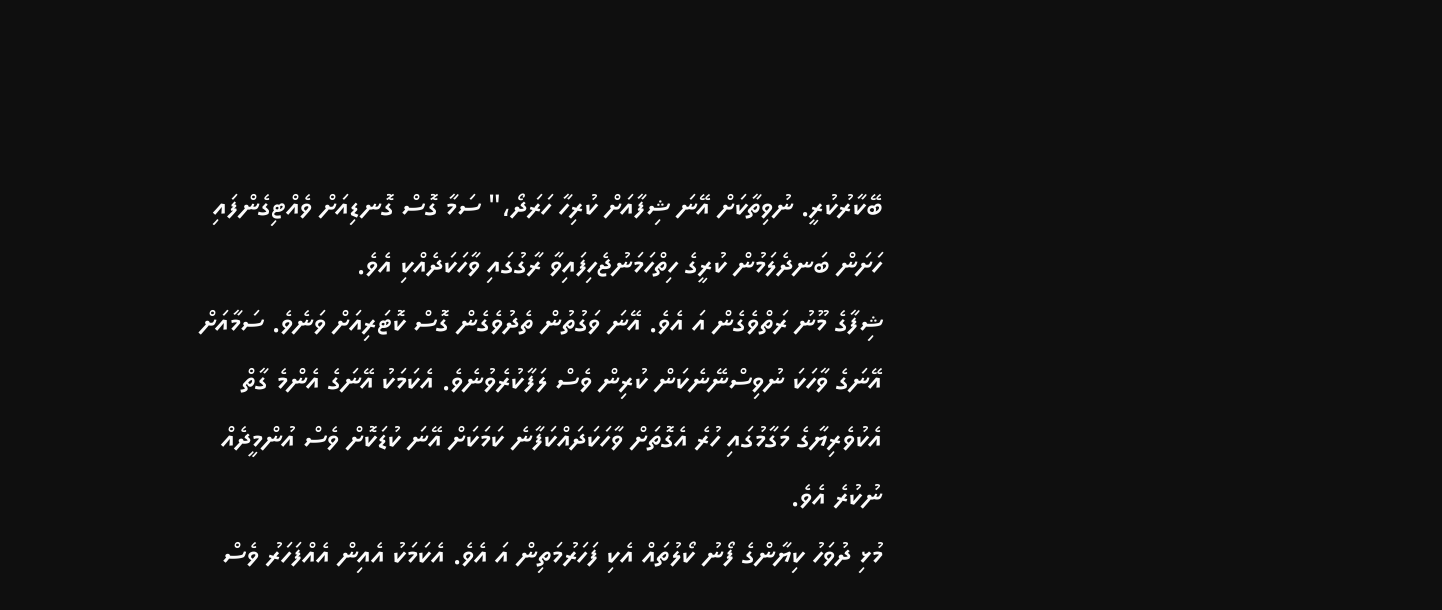ބޭކާރުކުރީ. ނުވިތާކަށް އޭނަ ޝިފާއަށް ކުރިހާ ހަރަދޯ،" ސަމާ ގޮސް ގޮނޑިއަށް ވެއްޓިގެންފައި ހަށަން ބަނދެލަމުން ކުރީގެ ހިތްހަމަނުޖެހިފައިވާ ރާގުގައި ވާހަކަދެއްކި އެވެ.
ޝިފާގެ މޫނު ރަތްވެގެން އަ އެވެ. އޭނަ ވަގުތުން ތެދުވެގެން ގޮސް ކޮޓަރިއަށް ވަނެވެ. ސަމާއަށް އޭނަގެ ވާހަކަ ނުވިސްނޭނެކަން ކުރިން ވެސް ލަފާކުރެވުނެވެ. އެކަމަކު އޭނަގެ އެންމެ ގާތް އެކުވެރިޔާގެ މަގާމުގައި ހުރެ އެގޮތަށް ވާހަކަދައްކަފާނެ ކަމަކަށް އޭނަ ކުޑަކޮށް ވެސް އުންމީދެއް ނުކުރެ އެވެ.
މުޅި ދުވަހު ކިޔާންގެ ފޯނު ކޯލުތައް އެކި ފަހަރުމަތިން އަ އެވެ. އެކަމަކު އެއިން އެއްފަހަރު ވެސް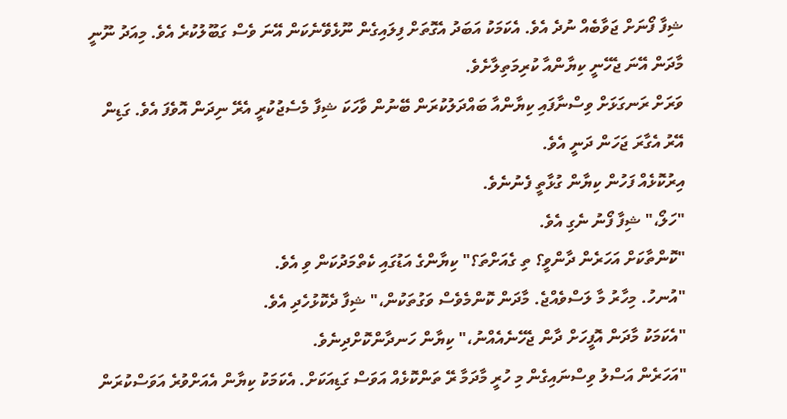ޝިފާ ފޯނަށް ޖަވާބެއް ނުދެ އެވެ. އެކަމަކު އަބަދު އެގޮތަށް ފިލައިގެން ނޫޅެވޭނެކަން އޭނަ ވެސް ގަބޫލުކުރެ އެވެ. މިއަދު ނޫނީ މާދަން އޭނަ ޖެހޭނީ ކިޔާންއާ ކުރިމަތިލާށެވެ.
ވަރަށް ރަނގަޅަށް ވިސްނާފައި ކިޔާންއާ ބައްދަލުކުރަން ބޭނުން ވާހަކަ ޝިފާ މެސެޖުކުރީ އެރޭ ނިދަން އޮވެފަ އެވެ. ގަޑިން އޭރު އެގާރަ ޖަހަން ދަނީ އެވެ.
އިރުކޮޅެއް ފަހުން ކިޔާން ގުޅާތީ ފެނުނެވެ.
"ހަލޯ،" ޝިފާ ފޯނު ނެގި އެވެ.
"ކޮންތާކަށް އަހަރެން ދާންވީ؟ ތި ގެއަށްތަ؟" ކިޔާންގެ އަޑުގައި ކެތްމަދުކަން ވި އެވެ.
"އުނހު. މިހާރު މާ ލަސްވެއްޖެ. މާދަން ކޮންމެވެސް ވަގުތަކުން،" ޝިފާ ދެކޮޅުހެދި އެވެ.
"އެކަމަކު މާދަން އޮފީހަށް ދާން ޖެހޭނެއެއްނު،" ކިޔާން ހަނދާންކޮށްދިނެވެ.
"އަހަރެން އަސްލު ވިސްނައިގެން މި ހުރީ މާދަމާ ރޭ ތަންކޮޅެއް އަވަސް ގަޑިއަކަށް. އެކަމަކު ކިޔާން އެއަށްވުރެ އަވަސްކުރަން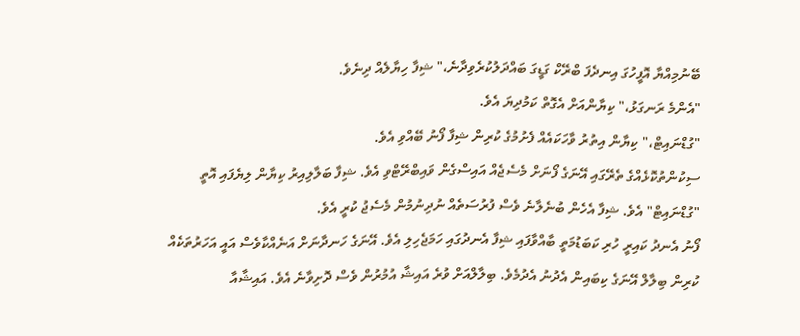ބޭނުމިއްޔާ އޮފީހުގަ އިނދެފަ ބްރޭކް ގަޑީގަ ބައްދަލުކުރެވިދާނެ،" ޝިފާ ހިޔާލެއް ދިނެވެ.
"އެންމެ ރަނގަޅު،" ކިޔާންއަށް އެގޮތް ކަމުދިޔަ އެވެ.
"ގުޑްނައިޓް،" ކިޔާން އިތުރު ވާހަކައެއް ފެށުމުގެ ކުރިން ޝިފާ ފޯނު ބޭއްވި އެވެ.
ސިކުންތުކޮޅެއްގެ ތެރޭގައި އޭނަގެ ފޯނަށް މެސެޖެއް އައިސްގެން ވައިބްރޭޓްވި އެވެ. ޝިފާ ބަލާލިއިރު ކިޔާން ލިޔެފައި އޮތީ "ގުޑްނައިޓް" އެވެ. ޝިފާ އެހެން ބުނެލާނެ ވެސް ފުރުސަތެއް ނުދިނުމުން މެސެޖު ކުރީ އެވެ.
ފޯނު އެނދު ކައިރީ ހުރި ކަބަޑުމަތީ ބާއްވާފައި ޝިފާ އެނދުގައި ހަމަޖެހިލި އެވެ. އޭނަގެ ހަނދާނަށް އަނެއްކާވެސް އައީ އަހަރުތަކެއް ކުރިން ބިލާލް އޭނަގެ ކިބައިން އެދުނު އެދުމެވެ. ބިލާލްއަށް ވުރެ އައިޝާ އުމުރުން ވެސް ދޮށިވާނެ އެވެ. އައިޝާއާ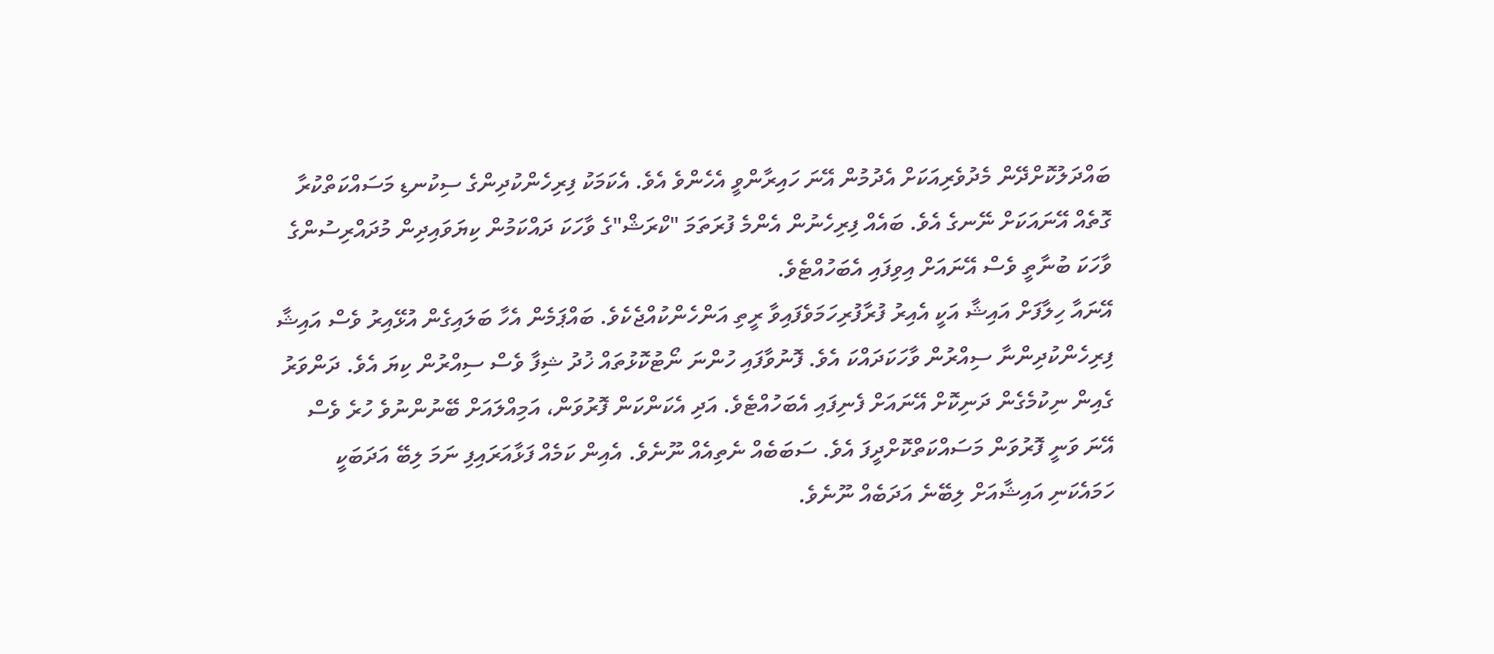ބައްދަލުކޮށްދޭން މެދުވެރިއަކަށް އެދުމުން އޭނަ ހައިރާންވީ އެހެންވެ އެވެ. އެކަމަކު ފިރިހެންކުދިންގެ ސިކުނޑި މަސައްކަތްކުރާ ގޮތެއް އޭނައަކަށް ނޭނގެ އެވެ. ބައެއް ފިރިހެނުން އެންމެ ފުރަތަމަ "ކްރަޝް"ގެ ވާހަކަ ދައްކަމުން ކިޔަވައިދިން މުދައްރިސުންގެ ވާހަކަ ބުނާތީ ވެސް އޭނައަށް އިވިފައި އެބަހުއްޓެވެ.
އޭނައާ ހިލާފަށް އައިޝާ އަކީ އެއިރު ފުރާފުރިހަމަވެފައިވާ ރީތި އަންހެންކުއްޖެކެވެ. ބައްޕަމެން އެހާ ބަލައިގެން އުޅޭއިރު ވެސް އައިޝާ ފިރިހެންކުދިންނާ ސިއްރުން ވާހަކަދައްކަ އެވެ. ފޮނުވާފައި ހުންނަ ނޯޓުކޮޅުތައް ޚުދު ޝިފާ ވެސް ސިއްރުން ކިޔަ އެވެ. ދަންވަރު ގެއިން ނިކުމެގެން ދަނިކޮށް އޭނައަށް ފެނިފައި އެބަހުއްޓެވެ. އަދި އެކަންކަން ފޮރުވަން، އަމިއްލައަށް ބޭނުންނުވެ ހުރެ ވެސް އޭނަ ވަނީ ފޮރުވަން މަސައްކަތްކޮށްދީފަ އެވެ. ސަބަބެއް ނެތިއެއް ނޫނެވެ. އެއިން ކަމެއް ފަޅާއަރައިފި ނަމަ ލިބޭ އަދަބަކީ ހަމައެކަނި އައިޝާއަށް ލިބޭނެ އަދަބެއް ނޫނެވެ.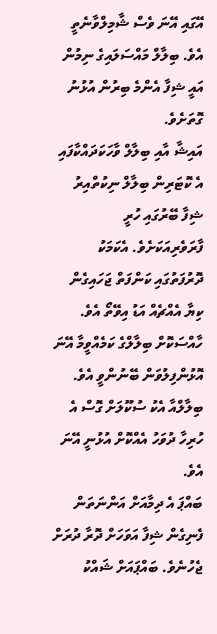އޭގައި އޭނަ ވެސް ޝާމިލްވާނެތީ އެވެ. ބިލާލް މައްސަލައިގެ ނިމުން އައީ ޝިފާ އެންމެ ބިރުން އުޅުނު ގޮތަށެވެ.
އައިޝާ އާއި ބިލާލް ވާހަކަދައްކާފައި އެ ކޮޓަރިން ބިލާލް ނިކުތްއިރު ޝިފާ ބޭރުގައި ހުރީ ފާރަވެރިއަކަށެވެ. އެކަމަކު ދޮރުފަތުގައި ކަންފަތް ޖަހައިގެން ކިޔާ އެއްޗެއް އަޑު އިވޭތޯ އެވެ. ހާއްސަކޮށް ބިލާލްގެ ކަމެއްވީމާ އޭނަ އޮޅުންފިލުވަން ބޭނުންވީ އެވެ. ބިލާލްއާ އެކު ސުކޫލަށް ގޮސް އެ ހުރިހާ ދުވަހު އެއްކޮށް އުޅުނީ އޭނަ އެވެ.
ބައްޕަ އެ ދިމާއަށް އަންނަތަން ފެނިގެން ޝިފާ އަވަހަށް ދޮރާ ދުރަށް ޖެހުނެވެ. ބައްޕައަށް ޝައްކު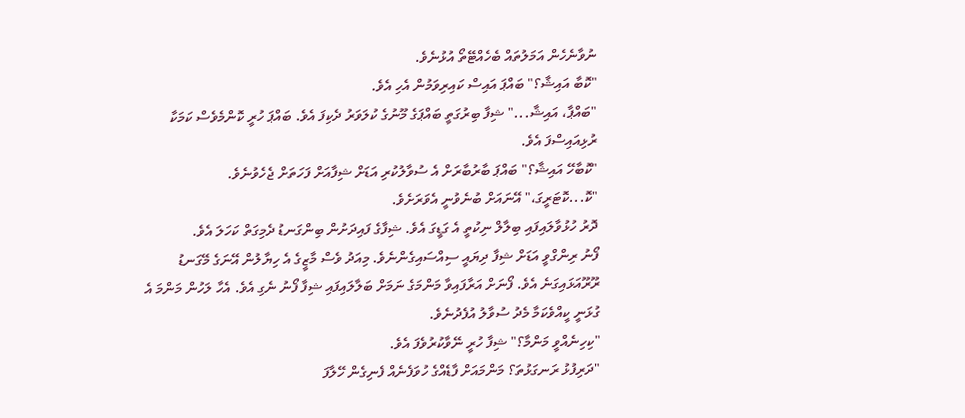ނުވާނެހެން އަމަލުތައް ބެހެއްޓޭތޯ އުޅުނެވެ.
"ކޮބާ އައިޝާ؟" ބައްޕަ އައިސް ކައިރިވަމުން އެހި އެވެ.
"ބައްޕާ، އައިޝާ..." ޝިފާ ބިރުގަތީ ބައްޕަގެ މޫނުގެ ކުލަވަރު ދެކިފަ އެވެ. ބައްޕަ ހުރީ ކޮންމެވެސް ކަމަކާ ރުޅިއައިސްފަ އެވެ.
"ކޮބާހޭ އައިޝާ؟" ބައްޕަ ބާރުބާރަށް އެ ސުވާލުކުރި އަޑަށް ޝިފާއަށް ފަހަތަށް ޖެހެވުނެވެ.
"ކޮ...ކޮޓަރީގަ،" އޭނައަށް ބުނެވުނީ އެވަރަށެވެ.
ދޮރު ހުޅުވާލައިފައި ބިލާލް ނިކުތީ އެ ގަޑީގަ އެވެ. ޝިފާގެ ފައިދަށުން ބިންގަނޑު ދެމިގަތް ކަހަލަ އެވެ.
ފޯނު ރިންގްވީ އަޑަށް ޝިފާ ދިޔައީ ސިއްސައިގެންނެވެ. މިއަދު ވެސް މާޒީގެ އެ ހިޔާލުން އޭނަގެ މޭގަނޑު ރޫރޫއަޅައިގަނެ އެވެ. ފޯނަށް އަރާފައިވާ މަންމަގެ ނަމަށް ބަލާލައިފައި ޝިފާ ފޯނު ނެގި އެވެ. އެހާ ލަހުން މަންމަ އެ ގުޅަނީ ކީއްވެކަމާ މެދު ސުވާލު އުފެދުނެވެ.
"ކިހިނެއްވީ މަންމާ؟" ޝިފާ ހުރީ ނޭވާކުރުވެފަ އެވެ.
"ދަރިފުޅު ރަނގަޅުތަ؟ މަންމައަށް ފާޑެއްގެ ހުވަފެނެއް ފެނިގެން ހޭލާފަ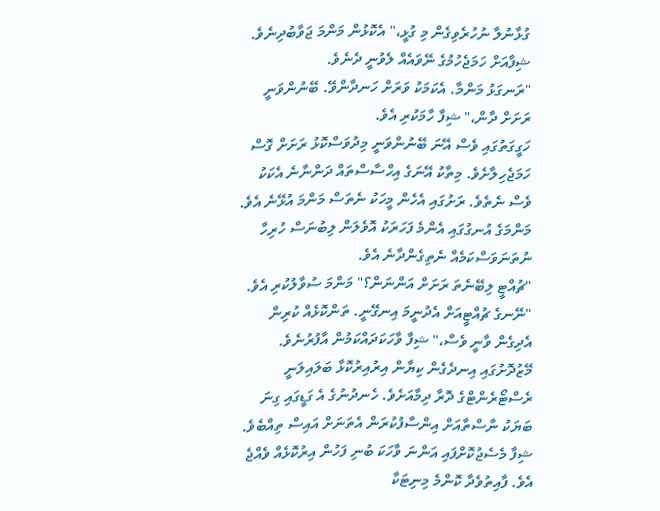ގުޅާނުލާ ނުހުރެވިގެން މި ގުޅީ،" އެކޮޅުން މަންމަ ޖަވާބުދިނެވެ.
ޝިފާއަށް ހަމަޖެހުމުގެ ނޭވައެއް ލެވުނީ ދެނެވެ.
"ރަނގަޅު މަންމާ. އެކަމަކު ވަރަށް ހަނދާންވޭ. ބޭނުންވަނީ ރަށަށް ދާން،" ޝިފާ ހާމަކުރި އެވެ.
ހަގީގަތުގައި ވެސް އޭނަ ބޭނުންވަނީ މިދުވަސްކޮޅު ރަށަށް ގޮސް ހަމަޖެހިލާށެވެ. މިތާކު އޭނަގެ އިހްސާސްތައް ދަންނާނެ އެކަކު ވެސް ނެތެވެ. ރަށުގައި އެހެން މީހަކު ނެތަސް މަންމަ އުޅޭނެ އެވެ. މަންމަގެ އުނގުގައި އެންމެ ފަހަރަކު އޮވެލަން ލިބުނަސް ހުރިހާ ނުތަނަވަސްކަމެއް ނެތިގެންދާނެ އެވެ.
"ޗުއްޓީ ލިބޭނެތަ ރަށަށް އަންނަން؟" މަންމަ ސުވާލުކުރި އެވެ.
"ނޭނގެ ޗުއްޓީއަށް އެދުނީމަ އިނގޭނީ. ތަންކޮޅެއް ކުރިން އެދިގެން ވާނީ ވެސް،" ޝިފާ ވާހަކަދައްކަމުން އާފުރުނެވެ.
މޭޒުދޮށުގައި އިނދެގެން ކިޔާން އިރުއިރުކޮޅާ ބަލައިލަނީ ރެސްޓޯރެންޓްގެ ދޮރާ ދިމާއަށެވެ. ހެނދުނުގެ އެ ގަޑީގައި ގިނަ ބަޔަކު ނާސްތާއަށް އިންސާފުކުރަން އެތަނަށް އައިސް ތިއްބެވެ. ޝިފާ މެސެޖުކޮށްފައި އަންނަ ވާހަކަ ބުނި ފަހުން އިރުކޮޅެއް ވެއްޖެ އެވެ. ފާއިތުވެދާ ކޮންމެ މިނިޓަކާ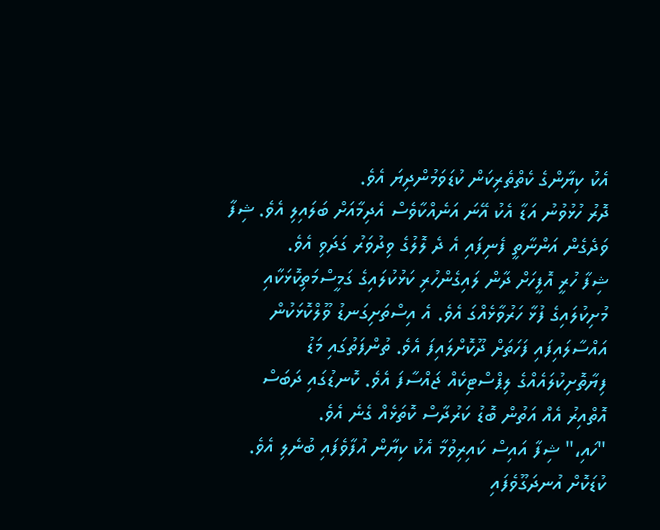އެކު ކިޔާންގެ ކެތްތެރިކަން ކުޑަވަމުންދިޔަ އެވެ.
ދޮރު ހުޅުވުނު އަޑާ އެކު އޭނަ އަނެއްކާވެސް އެދިމާއަށް ބަލައިލި އެވެ. ޝިފާ ވަދެގެން އަންނާތީ ފެނިފައި އެ ދެ ލޮލުގެ ވިދުވަރު ގަދަވި އެވެ.
ޝިފާ ހުރީ އޮފީހަށް ދާން ލައިގެންހުރި ކަޅުކުލައިގެ ގަމީސްމަތިކޮޅަކާއި މުށިކުލައިގެ ފުޅާ ހަރުވާޅެއްގަ އެވެ. އެ އިސްތަށިގަނޑު ވޫލްކޮޅަކުން އައްސާލައިފައި ފަހަތަށް ދޫކޮށްލައިފަ އެވެ. ތުންފަތުގައި މަޑު ފިޔާތޮށިކުލައެއްގެ ލިޕްސްޓިކެއް ޖައްސާފަ އެވެ. ކޮނޑުގައި ދަބަސް އޮތްއިރު އެއް އަތުން ބޮޑު ކަރުދާސް ކޮތަޅެއް ގެނެ އެވެ.
"ހައި،" ޝިފާ އައިސް ކައިރިވުމާ އެކު ކިޔާން އުފާވެފައި ބުނެލި އެވެ.
ކުޑަކޮށް އުނދަގޫވެފައި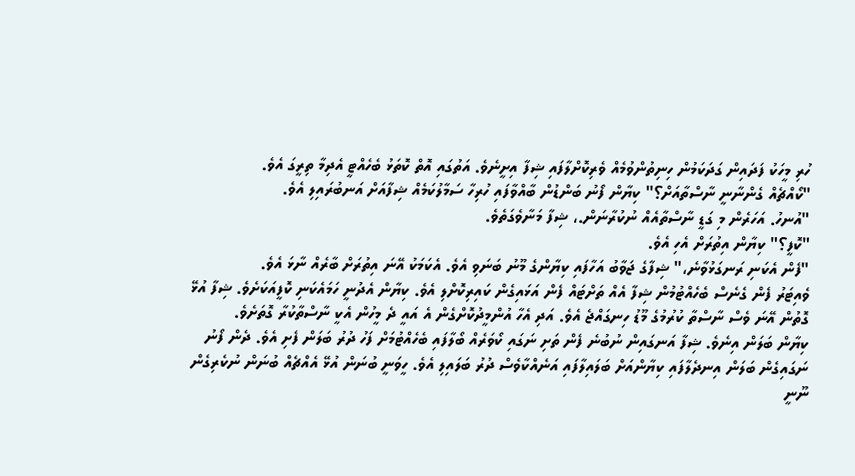ހުރި މީހަކު ފަދައިން ގަދަކަމުން ހިނިތުންވުމެއް ވެރިކޮށްލާފައި ޝިފާ އިށީނެވެ. އަތުގައި އޮތް ކޮތަޅު ބެހެއްޓީ އެދިމާ ތިރީގަ އެވެ.
"ކޯއްޗެއް ގެންނާނީ ނާސްތާއަށް؟" ކިޔާން ފޯނު ބަންޑުން ބާއްވާފައި ހުރިހާ ސަމާލުކަމެއް ޝިފާއަށް އަނބުރައިލި އެވެ.
"އުނހު. އަހަރެން މި ގަޑީ ނާސްތާއެއް ނުކުރާނަން.، ޝިފާ މަނާވެގަތެވެ.
"ކޮފީ؟" ކިޔާން އިތުރަށް އެހި އެވެ.
"ފެން އެކަނި ރަނގަޅުވާނެ،" ޝިފާގެ ޖަވާބު އަހާފައި ކިޔާންގެ މޫނު ބަނަވި އެވެ. އެކަމަކު އޭނަ އިތުރަށް ބާރެއް ނާޅަ އެވެ.
ވެއިޓަރު ފެން ގެނެސް ބެހެއްޓުމުން ޝިފާ އެއް ތަށްޓައް ފެން އަޅައިގެން ކައިރިކޮށްލި އެވެ. ކިޔާން އެދުނީ ހަމައެކަނި ކޮފީއަކަށެވެ. ޝިފާ އުޅޭ ގޮތުން އޭނަ ވެސް ނާސްތާ ކުރުމުގެ މޫޑު ހިނގައްޖެ އެވެ. އަދި އެހާ އުންމީދުކޮށްގެން އެ އައީ ދެ މީހުން އެކީ ނާސްތާކުރާ ގޮތަށެވެ.
ކިޔާން ބަލަން އިނެވެ. ޝިފާ އަނގައިން ނުބުނެ ފެން ތަށި ނަގައި ކޯވަރެއް ބޯލާފައި ބެހެއްޓުމަށް ފަހު ދުރު ބަލަން ފެށި އެވެ. ދެން ފޯނު ނަގައިގެން ބަލަން އިނދެލާފައި ކިޔާންއަށް ބަލައިލާފައި އަނެއްކާވެސް ދުރު ބަލައިލި އެވެ. ހީވަނީ ބުނަން އުޅޭ އެއްޗެއް ބުނަން ނުކެރިގެން ނޫނީ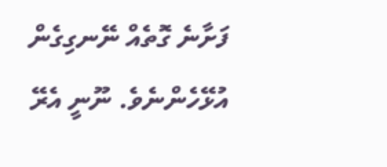ފަށާނެ ގޮތެއް ނޭނގިގެން އުޅޭހެންނެވެ. ނޫނީ އެރޭ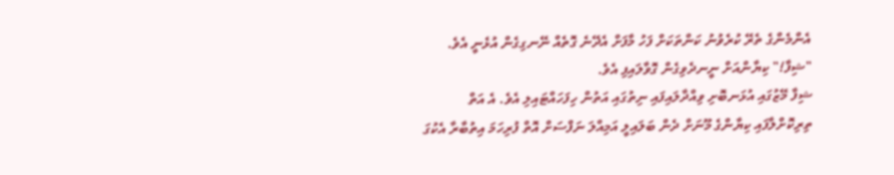އެންމެންގެ ތެރޭ ކުރެވުނު ކަންތަކަށް ފަހު މާފަށް އެދޭނެ ގޮތެއް ނޭނގިގެން އުޅެނީ އެވެ.
"ޝިފާ!" ކިޔާންއަށް ނީނދެވިގެން ގޮވާލައިފި އެވެ.
ޝިފާ މޭޒުގައި އުޅަނބޮށި ވިއްދާލައިފައި ނިތުގައި އަތުން ހިފަހައްޓައިލި އެވެ. އެ އަތް ތިރިކޮށްލާފައި ކިޔާންގެ މޫނަށް ދެން ބަލައިލީ އަމިއްލަ ނަފްސަށް އޮތް ފުރިހަމަ އިތުބާރާ އެކުގަ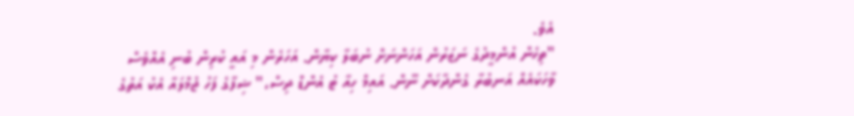އެވެ.
"ތިހެން އުންމީދުގެ ނަޒަރުން އަހަންނަށް ނުބަލާ ކިޔާން. އަހަރެން މި އައީ ކުރިން ބުނި އެއްވެސް ވާހަކައެއް އަނބުރާ ގެންދާކަށް ނޫން. އައިމް ހިއާ ޓު އެންޑް ދިސް،" ޝިފާގެ ފަހު ޖުމްލައާ އެކު އަތުގެ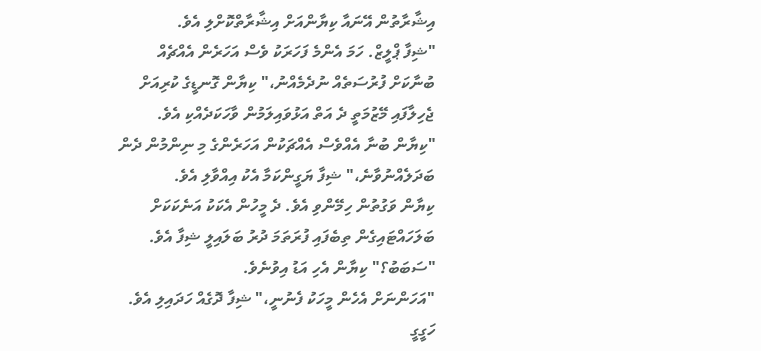އިޝާރާތުން އޭނައާ ކިޔާންއަށް އިޝާރާތްކޮށްލި އެވެ.
"ޝިފާ ޕްލީޒް. ހަމަ އެންމެ ފަހަރަކު ވެސް އަހަރެން އެއްޗެއް ބުނާކަށް ފުރުސަތެއް ނުދެމެއްނު،" ކިޔާން ގޮނޑީގެ ކުރިއަށް ޖެހިލާފައި މޭޒުމަތީ ދެ އަތް އަޅުވައިލަމުން ވާހަކަދެއްކި އެވެ.
"ކިޔާން ބުނާ އެއްވެސް އެއްޗަކުން އަހަރެންގެ މި ނިންމުން ދެން ބަދަލެއްނުވާނެ،" ޝިފާ ޔަގީންކަމާ އެކު އިއްވާލި އެވެ.
ކިޔާން ވަގުތުން ހިމޭންވި އެވެ. ދެ މީހުން އެކަކު އަނެކަކަށް ބަލަހައްޓައިގެން ތިބެފައި ފުރަތަމަ ދުރު ބަލައިލީ ޝިފާ އެވެ.
"ސަބަބު؟" ކިޔާން އެހި އަޑު އިވުނެވެ.
"އަހަންނަށް އެހެން މީހަކު ފެނުނީ،" ޝިފާ ދޮގެއް ހަދައިލި އެވެ. ހަގީގީ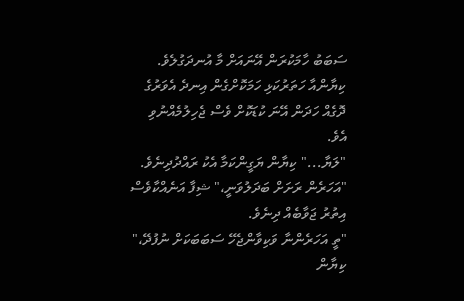ސަބަބު ހާމަކުރަން އޭނައަށް މާ އުނދަގުލެވެ. ކިޔާންއާ ހަތަރުކަޅި ހަމަކޮށްގެން އިނދެ އެވަރުގެ ދޮގެއް ހަދަން އޭނަ ކުޑަކޮށް ވެސް ޖެހިލުމެއްނުވި އެވެ.
"ލަޔާ..." ކިޔާން ޔަގީންކަމާ އެކު ރައްދުދިނެވެ.
"އަހަރެން ރަށަށް ބަދަލުވަނީ،" ޝިފާ އަނެއްކާވެސް އިތުރު ޖަވާބެއް ދިނެވެ.
"ތީ އަހަރެންނާ ވަކިވާންޖެހޭ ސަބަބަކަށް ނުފުދޭ،" ކިޔާން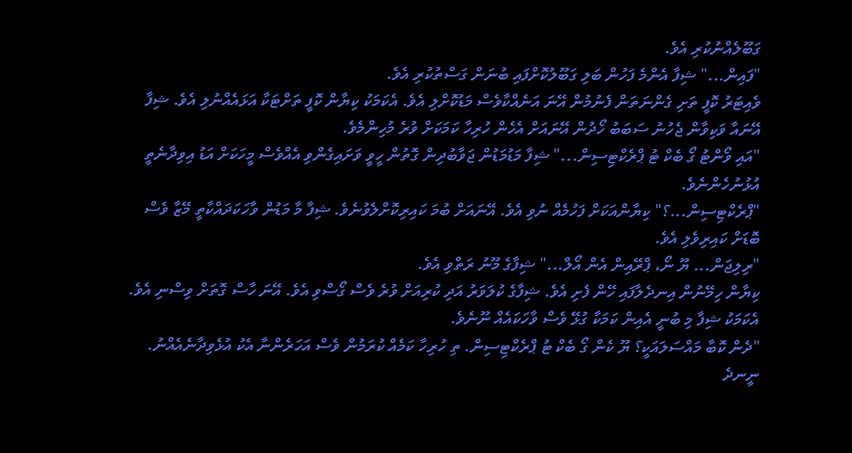ގަބޫލެއްނުކުރި އެވެ.
"ފައިން..." ޝިފާ އެންމެ ފަހުން ބަލި ގަބޫލުކޮށްފައި ބުނަން ގަސްތުކުރި އެވެ.
ވެއިޓަރު ކޮފީ ތަށި ގެންނަތަން ފެނުމުން އޭނަ އަނެއްކާވެސް މަޑުކޮށްލި އެވެ. އެކަމަކު ކިޔާން ކޮފީ ތަށްޓަކާ އަޅައެއްނުލި އެވެ. ޝިފާ އޭނައާ ވަކިވާން ޖެހުނު ސަބަބު ހޯދުން އޭނައަށް އެހެން ހުރިހާ ކަމަކަށް ވުރެ މުހިންމެވެ.
"އައި ވޯންޓު ގޯ ބެކް ޓު ޕްރެކްޓިސިން..." ޝިފާ މަޑުމަޑުން ޖަވާބުދިން ގޮތުން ހީވީ ވަށައިގެންވި އެއްވެސް މީހަކަށް އަޑު އިވިދާނެތީ އުޅުނުހެންނެވެ.
"ޕްރެކްޓިސިން...؟" ކިޔާންއަކަށް ފަހުމެއް ނުވި އެވެ. އޭނައަށް ބުމަ ކައިރިކޮށްލެވުނެވެ. ޝިފާ މާ މަޑުން ވާހަކަދައްކާތީ މޭޒާ ވެސް ބޮޑަށް ކައިރިވެލި އެވެ.
"ރިލިޖަން... ޔޫ ނޯ، ޕްރޭއިން އެން އޯލް..." ޝިފާގެ މޫނު ރަތްވި އެވެ.
ކިޔާން ހިމޭނުން އިނދެލާފައި ހޭން ފެށި އެވެ. ޝިފާގެ ކުލަވަރު އަދި ކުރިއަށް ވުރެ ވެސް ގޯސްވި އެވެ. އޭނަ ހާސް ގޮތަށް ވިސްނި އެވެ. އެކަމަކު ޝިފާ މި ބުނީ އެއިން ކަމަކާ ގުޅޭ ވެސް ވާހަކައެއް ނޫނެވެ.
"ދެން ކޮބާ މައްސަލައަކީ؟ ޔޫ ކެން ގޯ ބެކް ޓު ޕްރެކްޓިސިން. ތި ހުރިހާ ކަމެއް ކުރަމުން ވެސް އަހަރެންނާ އެކު އުޅެވިދާނެއެއްނު. ނީނދެ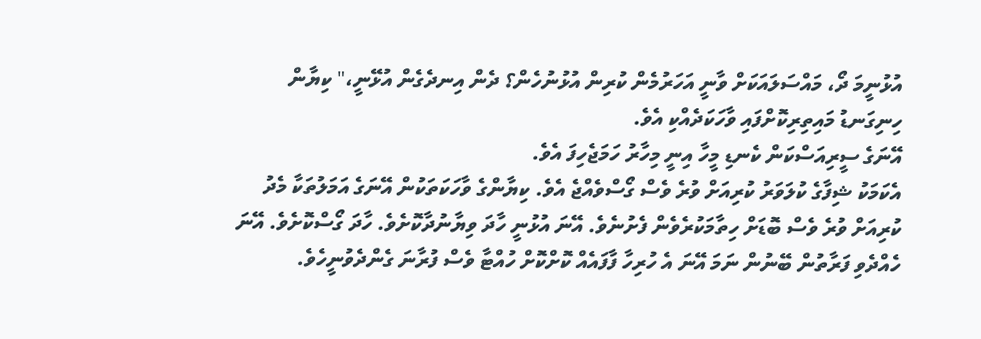އުޅުނީމަ ދޯ، މައްސަލައަކަށް ވާނީ އަހަރުމެން ކުރިން އުޅުނުހެން؟ ދެން އިނދެގެން އުޅޭނީ،" ކިޔާން ހިނިގަނޑު މައިތިރިކޮށްފައި ވާހަކަދެއްކި އެވެ.
އޭނަގެ ސީރިއަސްކަން ކެނޑި މީހާ އިނީ މިހާރު ހަމަޖެހިފަ އެވެ.
އެކަމަކު ޝިފާގެ ކުލަވަރު ކުރިއަށް ވުރެ ވެސް ގޯސްވެއްޖެ އެވެ. ކިޔާންގެ ވާހަކަތަކުން އޭނަގެ އަމަލުތަކާ މެދު ކުރިއަށް ވުރެ ވެސް ބޮޑަށް ހިތާމަކުރެވެން ފެށުނެވެ. އޭނަ އުޅުނީ ހާދަ ވިޔާނުދާކޮށެވެ. ހާދަ ގޯސްކޮށެވެ. އޭނަ ހެއްދެވި ފަރާތުން ބޭނުން ނަމަ އޭނަ އެ ހުރިހާ ފާފައެއް ކޮށްކޮށް ހުއްޓާ ވެސް ފުރާނަ ގެންދެވުނީހެވެ.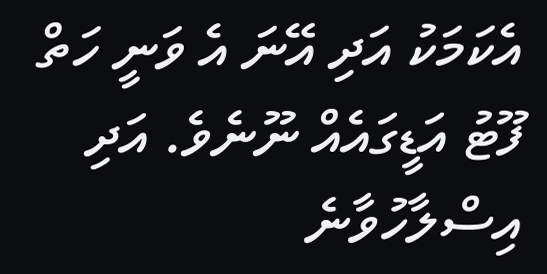އެކަމަކު އަދި އޭނަ އެ ވަނީ ހަތް ފޫޓު އަޑީގައެއް ނޫނެވެ. އަދި އިސްލާހުވާނެ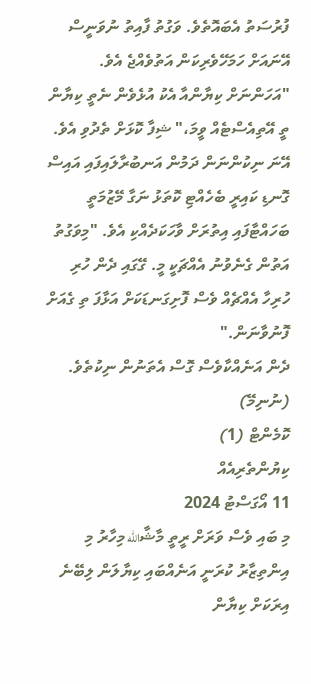ފުރުސަތު އެބައޮތެވެ. ވަގުތު ފާއިތު ނުވަނީސް އޭނައަށް ހަމަހޭވެރިކަން އަތުވެއްޖެ އެވެ.
"އަހަންނަށް ކިޔާންއާ އެކު އުޅެވެން ނެތީ ކިޔާން ތީ އޭތިއެސްޓެއް ވީމަ،" ޝިފާ ކޮޅަށް ތެދުވި އެވެ.
އޭނަ ނިކުންނަން ދަމުން އަނބުރާލައިފައި އައިސް ގޮނޑި ކައިރީ ބެހެއްޓި ކޮތަޅު ނަގާ މޭޒުމަތީ ބަހައްޓާފައި އިތުރަށް ވާހަކަދެއްކި އެވެ. "މިވަގުތު އަތުން ގެނެވުނު އެއްޗަކީ މީ. ގޭގައި ދެން ހުރި ހުރިހާ އެއްޗެއް ވެސް ފޮށިގަނޑަކަށް އަޅާފަ ތި ގެއަށް ފޮނުވާނަން."
ދެން އަނެއްކާވެސް ގޮސް އެތަނުން ނިކުތެވެ.
(ނުނިމޭ)
ކޮމެންޓް (1)
ކިޔުންތެރިއެއް
11 އޯގަސްޓު 2024
މި ބައި ވެސް ވަރަށް ރީތީ މާޝާالله މިހާރު މި އިންތިޒާރު ކުރަނީ އަނެއްބައި ކިޔާލަން ލިބޭނެ އިރަކަށް ކިޔާން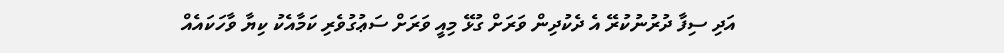އަދި ސިފާ ދުރުނުކުރޭ އެ ދެކުދިން ވަރަށް ގުޅޭ މިއީ ވަރަށް ސަޢުގުވެރި ކަމާއެކު ކިޔާ ވާހަކައެއް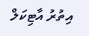އިތުރު އާޓިކަލް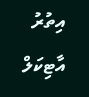އިތުރު އާޓިކަލް